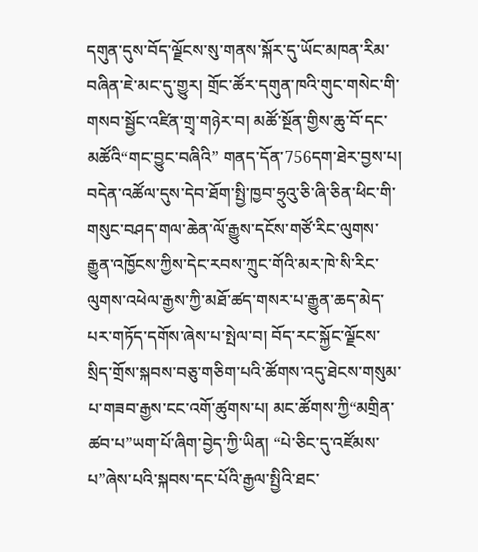དགུན་དུས་བོད་ལྗོངས་སུ་གནས་སྐོར་དུ་ཡོང་མཁན་རིམ་བཞིན་ཇེ་མང་དུ་གྱུར། གྲོང་ཚོར་དགུན་ཁའི་གུང་གསེང་གི་གསབ་སྦྱོང་འཛིན་གྲྭ་གཉེར་བ། མཚོ་སྔོན་གྱིས་ཆུ་བོ་དང་མཚོའི“གང་བྱུང་བཞིའི” གནད་དོན་756དག་ཐེར་བྱས་པ། བདེན་འཚོལ་དུས་དེབ་ཐོག་སྤྱི་ཁྱབ་ཧྲུའུ་ཅི་ཞི་ཅིན་ཕིང་གི་གསུང་བཤད་གལ་ཆེན་ལོ་རྒྱུས་དངོས་གཙོ་རིང་ལུགས་རྒྱུན་འཁྱོངས་ཀྱིས་དེང་རབས་ཀྲུང་གོའི་མར་ཁེ་སི་རིང་ལུགས་འཕེལ་རྒྱས་ཀྱི་མཐོ་ཚད་གསར་པ་རྒྱུན་ཆད་མེད་པར་གཏོད་དགོས་ཞེས་པ་སྤེལ་བ། བོད་རང་སྐྱོང་ལྗོངས་སྲིད་གྲོས་སྐབས་བཅུ་གཅིག་པའི་ཚོགས་འདུ་ཐེངས་གསུམ་པ་གཟབ་རྒྱས་ངང་འགོ་ཚུགས་པ། མང་ཚོགས་ཀྱི“མགྲིན་ཚབ་པ”ཡག་པོ་ཞིག་བྱེད་ཀྱི་ཡིན། “པེ་ཅིང་དུ་འཛོམས་པ”ཞེས་པའི་སྐབས་དང་པོའི་རྒྱལ་སྤྱིའི་ཐང་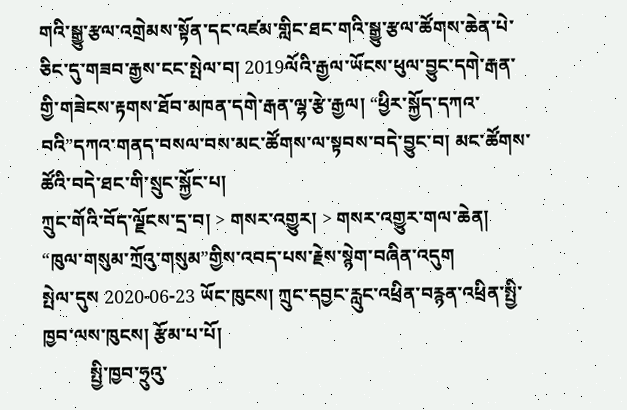གའི་སྒྱུ་རྩལ་འགྲེམས་སྟོན་དང་འཛམ་གླིང་ཐང་གའི་སྒྱུ་རྩལ་ཚོགས་ཆེན་པེ་ཅིང་དུ་གཟབ་རྒྱས་ངང་སྤེལ་བ། 2019ལོའི་རྒྱལ་ཡོངས་ཕུལ་བྱུང་དགེ་རྒན་གྱི་གཟེངས་རྟགས་ཐོབ་མཁན་དགེ་རྒན་ལྷ་རྩེ་རྒྱལ། “ཕྱིར་སྐྱོད་དཀའ་བའི”དཀའ་གནད་བསལ་བས་མང་ཚོགས་ལ་སྟབས་བདེ་བྱུང་བ། མང་ཚོགས་ཚོའི་བདེ་ཐང་གི་སྲུང་སྐྱོང་པ།
ཀྲུང་གོའི་བོད་ལྗོངས་དྲ་བ། > གསར་འགྱུར། > གསར་འགྱུར་གལ་ཆེན།
“ཁུལ་གསུམ་ཀྲོའུ་གསུམ”གྱིས་འབད་པས་རྗེས་སྙེག་བཞིན་འདུག
སྤེལ་དུས 2020-06-23 ཡོང་ཁུངས། ཀྲུང་དབྱང་རླུང་འཕྲིན་བརྙན་འཕྲིན་སྤྱི་ཁྱབ་ལས་ཁུངས། རྩོམ་པ་པོ།
          སྤྱི་ཁྱབ་ཧྲུའུ་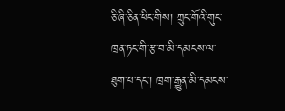ཅི་ཞི་ཅིན་ཕིང་གིས། ཀྲུང་གོའི་གུང་ཁྲན་ཏང་གི་རྩ་བ་མི་དམངས་ལ་ཐུག་པ་དང་། ཁྲག་རྒྱུན་མི་དམངས་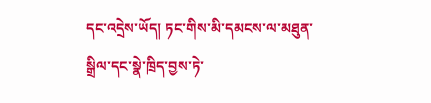དང་འདྲེས་ཡོད། ཏང་གིས་མི་དམངས་ལ་མཐུན་སྒྲིལ་དང་སྣེ་ཁྲིད་བྱས་ཏེ་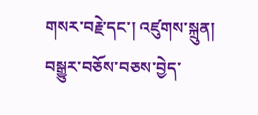གསར་བརྗེ་དང་། འཛུགས་སྐྲུན། བསྒྱུར་བཅོས་བཅས་བྱེད་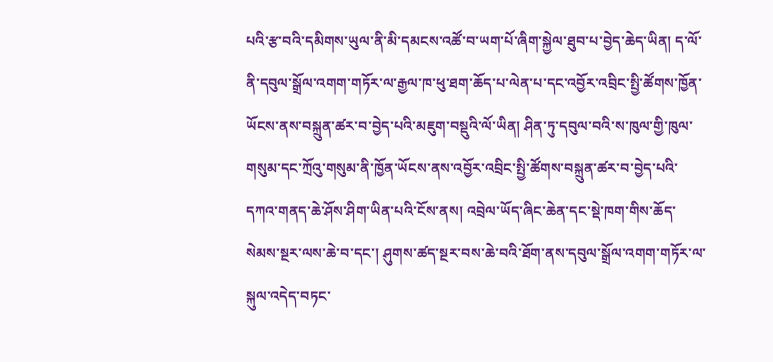པའི་རྩ་བའི་དམིགས་ཡུལ་ནི་མི་དམངས་འཚོ་བ་ཡག་པོ་ཞིག་སྐྱེལ་ཐུབ་པ་བྱེད་ཆེད་ཡིན། ད་ལོ་ནི་དབུལ་སྒྲོལ་འགག་གཏོར་ལ་རྒྱལ་ཁ་ཕུ་ཐག་ཆོད་པ་ལེན་པ་དང་འབྱོར་འབྲིང་སྤྱི་ཚོགས་ཁྱོན་ཡོངས་ནས་བསྐྲུན་ཚར་བ་བྱེད་པའི་མཇུག་བསྡུའི་ལོ་ཡིན། ཤིན་ཏུ་དབུལ་བའི་ས་ཁུལ་གྱི་ཁུལ་གསུམ་དང་ཀྲོའུ་གསུམ་ནི་ཁྱོན་ཡོངས་ནས་འབྱོར་འབྲིང་སྤྱི་ཚོགས་བསྐྲུན་ཚར་བ་བྱེད་པའི་དཀའ་གནད་ཆེ་ཤོས་ཤིག་ཡིན་པའི་ངོས་ནས། འབྲེལ་ཡོད་ཞིང་ཆེན་དང་སྡེ་ཁག་གིས་ཆོད་སེམས་སྔར་ལས་ཆེ་བ་དང་། ཤུགས་ཚད་སྔར་བས་ཆེ་བའི་ཐོག་ནས་དབུལ་སྒྲོལ་འགག་གཏོར་ལ་སྐུལ་འདེད་བཏང་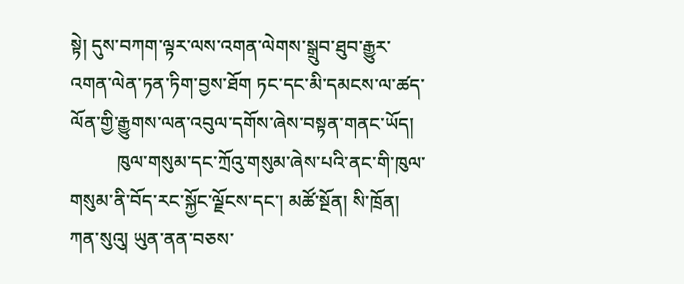སྟེ། དུས་བཀག་ལྟར་ལས་འགན་ལེགས་སྒྲུབ་ཐུབ་རྒྱུར་འགན་ལེན་ཏན་ཏིག་བྱས་ཐོག ཏང་དང་མི་དམངས་ལ་ཚད་ལོན་གྱི་རྒྱུགས་ལན་འབུལ་དགོས་ཞེས་བསྟན་གནང་ཡོད།
          ཁུལ་གསུམ་དང་ཀྲོའུ་གསུམ་ཞེས་པའི་ནང་གི་ཁུལ་གསུམ་ནི་བོད་རང་སྐྱོང་ལྗོངས་དང་། མཚོ་སྔོན། སི་ཁྲོན། ཀན་སུའུ། ཡུན་ནན་བཅས་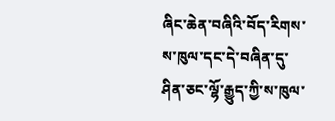ཞིང་ཆེན་བཞིའི་བོད་རིགས་ས་ཁུལ་དང་དེ་བཞིན་དུ་ཤིན་ཅང་ལྷོ་རྒྱུད་ཀྱི་ས་ཁུལ་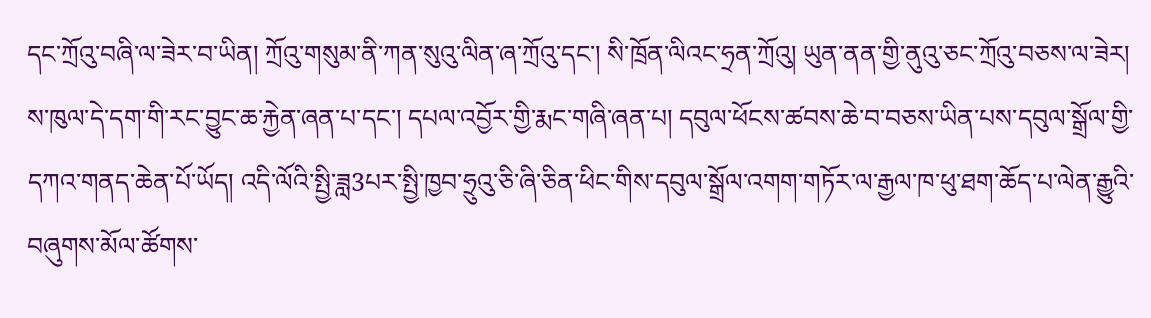དང་ཀྲོའུ་བཞི་ལ་ཟེར་བ་ཡིན། ཀྲོའུ་གསུམ་ནི་ཀན་སུའུ་ལིན་ཞ་ཀྲོའུ་དང་། སི་ཁྲོན་ལིའང་ཧྲན་ཀྲོའུ། ཡུན་ནན་གྱི་ནུའུ་ཅང་ཀྲོའུ་བཅས་ལ་ཟེར། ས་ཁུལ་དེ་དག་གི་རང་བྱུང་ཆ་རྐྱེན་ཞན་པ་དང་། དཔལ་འབྱོར་གྱི་རྨང་གཞི་ཞན་པ། དབུལ་ཕོངས་ཚབས་ཆེ་བ་བཅས་ཡིན་པས་དབུལ་སྒྲོལ་གྱི་དཀའ་གནད་ཆེན་པོ་ཡོད། འདི་ལོའི་སྤྱི་ཟླ3པར་སྤྱི་ཁྱབ་ཧྲུའུ་ཅི་ཞི་ཅིན་ཕིང་གིས་དབུལ་སྒྲོལ་འགག་གཏོར་ལ་རྒྱལ་ཁ་ཕུ་ཐག་ཆོད་པ་ལེན་རྒྱུའི་བཞུགས་མོལ་ཚོགས་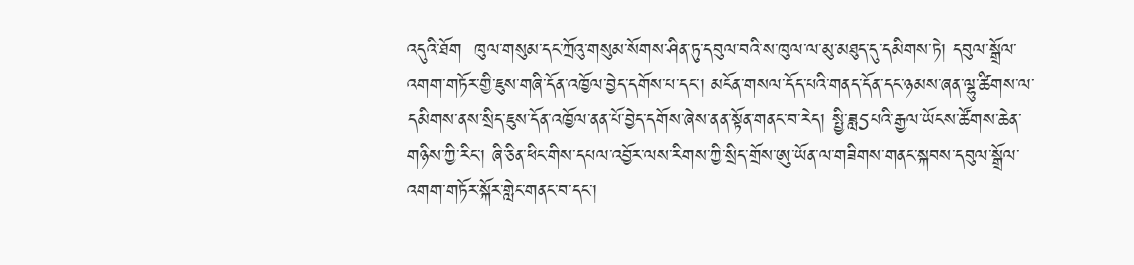འདུའི་ཐོག  ཁུལ་གསུམ་དང་ཀྲོའུ་གསུམ་སོགས་ཤིན་ཏུ་དབུལ་བའི་ས་ཁུལ་ལ་མུ་མཐུད་དུ་དམིགས་ཏེ། དབུལ་སྒྲོལ་འགག་གཏོར་གྱི་ཇུས་གཞི་དོན་འཁྱོལ་བྱེད་དགོས་པ་དང་། མངོན་གསལ་དོད་པའི་གནད་དོན་དང་ཉམས་ཞན་ལྷུ་ཚིགས་ལ་དམིགས་ནས་སྲིད་ཇུས་དོན་འཁྱོལ་ནན་པོ་བྱེད་དགོས་ཞེས་ནན་སྟོན་གནང་བ་རེད། སྤྱི་ཟླ5པའི་རྒྱལ་ཡོངས་ཚོགས་ཆེན་གཉིས་ཀྱི་རིང་། ཞི་ཅིན་ཕིང་གིས་དཔལ་འབྱོར་ལས་རིགས་ཀྱི་སྲིད་གྲོས་ཨུ་ཡོན་ལ་གཟིགས་གནང་སྐབས་དབུལ་སྒྲོལ་འགག་གཏོར་སྐོར་གླེང་གནང་བ་དང་།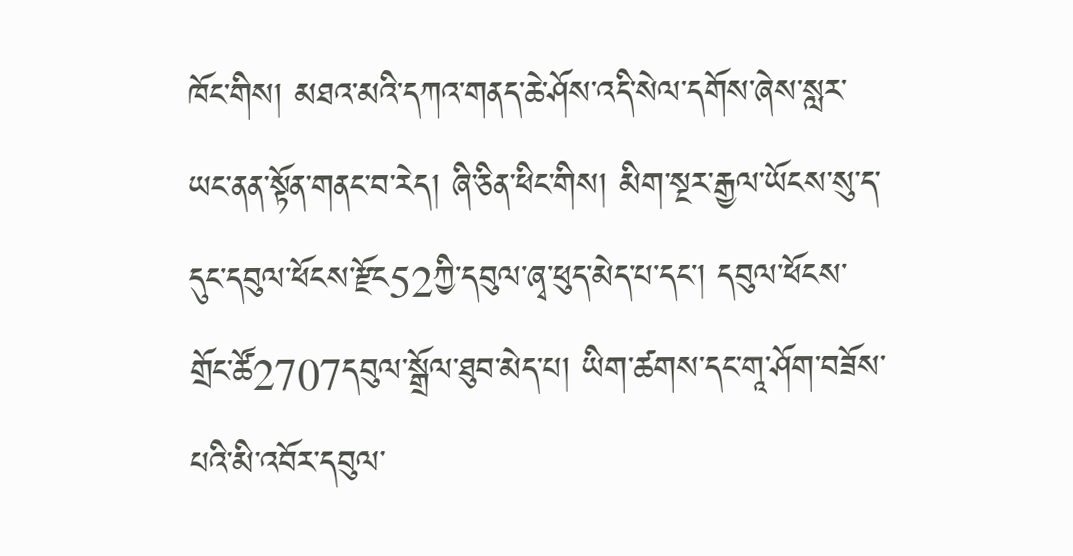ཁོང་གིས། མཐའ་མའི་དཀའ་གནད་ཆེ་ཤོས་འདི་སེལ་དགོས་ཞེས་སླར་ཡང་ནན་སྟོན་གནང་བ་རེད། ཞི་ཅིན་ཕིང་གིས། མིག་སྔར་རྒྱལ་ཡོངས་སུ་ད་དུང་དབུལ་ཕོངས་རྫོང52ཀྱི་དབུལ་ཞྭ་ཕུད་མེད་པ་དང་། དབུལ་ཕོངས་གྲོང་ཚོ2707དབུལ་སྒྲོལ་ཐུབ་མེད་པ། ཡིག་ཚགས་དང་གཱ་ཤོག་བཟོས་པའི་མི་འབོར་དབུལ་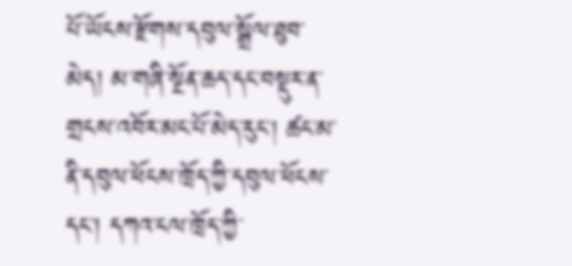པོ་ཡོངས་རྫོགས་དབུལ་སྒྲོལ་ཐུབ་མེད། མ་གཞི་སྔོན་ཆད་དང་བསྡུར་ན་གྲངས་འབོར་མང་པོ་མེད་རུང་། ཚང་མ་ནི་དབུལ་ཕོངས་ཁྲོད་ཀྱི་དབུལ་ཕོངས་དང་། དཀའ་ངལ་ཁྲོད་ཀྱི་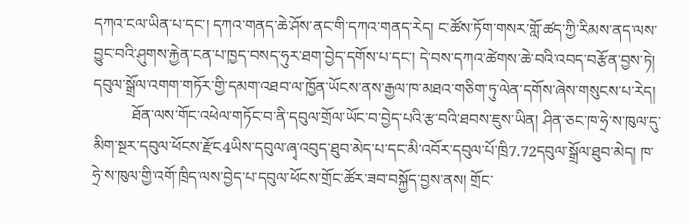དཀའ་ངལ་ཡིན་པ་དང་། དཀའ་གནད་ཆེ་ཤོས་ནང་གི་དཀའ་གནད་རེད། ང་ཚོས་ཏོག་གསར་གློ་ཚད་ཀྱི་རིམས་ནད་ལས་བྱུང་བའི་ཤུགས་རྐྱེན་ངན་པ་ཁྱད་བསད་ཧུར་ཐག་བྱེད་དགོས་པ་དང་། དེ་བས་དཀའ་ཚེགས་ཆེ་བའི་འབད་བརྩོན་བྱས་ཏེ། དབུལ་སྒྲོལ་འགག་གཏོར་གྱི་དམག་འཐབ་ལ་ཁྱོན་ཡོངས་ནས་རྒྱལ་ཁ་མཐའ་གཅིག་ཏུ་ལེན་དགོས་ཞེས་གསུངས་པ་རེད།
          ཐོན་ལས་གོང་འཕེལ་གཏོང་བ་ནི་དབུལ་གྲོལ་ཡོང་བ་བྱེད་པའི་རྩ་བའི་ཐབས་ཇུས་ཡིན། ཤིན་ཅང་ཁ་ཧྲེ་ས་ཁུལ་དུ་མིག་སྔར་དབུལ་ཕོངས་རྫོང4ཡིས་དབུལ་ཞྭ་འབུད་ཐུབ་མེད་པ་དང་མི་འབོར་དབུལ་པོ་ཁྲི7.72དབུལ་སྒྲོལ་ཐུབ་མེད། ཁ་ཧྲེ་ས་ཁུལ་གྱི་འགོ་ཁྲིད་ལས་བྱེད་པ་དབུལ་ཕོངས་གྲོང་ཚོར་ཟབ་བསྐྱོད་བྱས་ནས། གྲོང་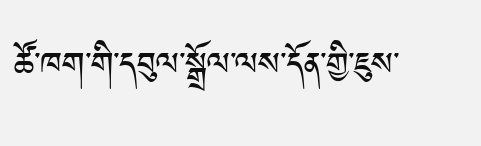ཚོ་ཁག་གི་དབུལ་སྒྲོལ་ལས་དོན་གྱི་ཇུས་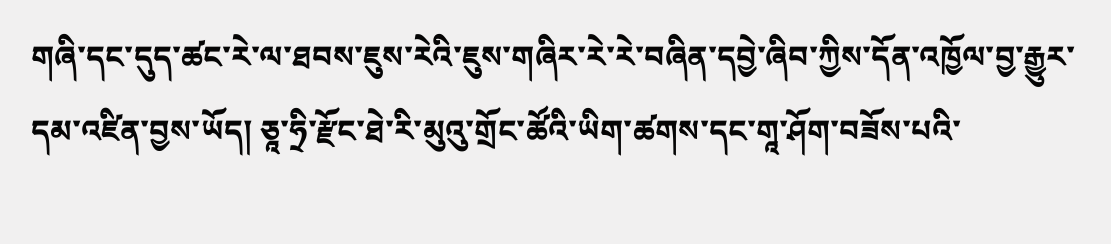གཞི་དང་དུད་ཚང་རེ་ལ་ཐབས་ཇུས་རེའི་ཇུས་གཞིར་རེ་རེ་བཞིན་དབྱེ་ཞིབ་ཀྱིས་དོན་འཁྱོལ་བྱ་རྒྱུར་དམ་འཛིན་བྱས་ཡོད། ཅཱ་ཧྲི་རྫོང་ཐེ་རི་མུའུ་གྲོང་ཚོའི་ཡིག་ཚགས་དང་གཱ་ཤོག་བཟོས་པའི་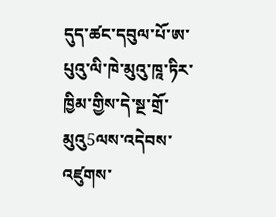དུད་ཚང་དབུལ་པོ་ཨ་པུའུ་ལི་ཁེ་མུའུ་ཁཱ་ཏིར་ཁྱིམ་གྱིས་དེ་སྔ་གྲོ་མུའུ5ལས་འདེབས་འཛུགས་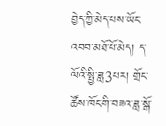བྱེད་ཀྱི་མེད་པས་ཡོང་འབབ་མཐོ་པོ་མེད། ད་ལོའི་སྤྱི་ཟླ3པར། གྲོང་ཚོས་ཁོང་གི་བཟའ་ཟླ་སྒོ་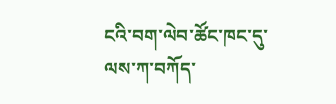ངའི་བག་ལེབ་ཚོང་ཁང་དུ་ལས་ཀ་བཀོད་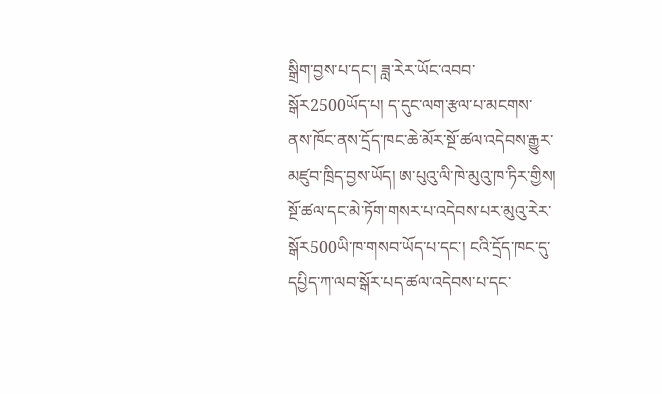སྒྲིག་བྱས་པ་དང་། ཟླ་རེར་ཡོང་འབབ་སྒོར2500ཡོད་པ། ད་དུང་ལག་རྩལ་པ་མངགས་ནས་ཁོང་ནས་དྲོད་ཁང་ཆེ་མོར་སྔོ་ཚལ་འདེབས་རྒྱུར་མཛུབ་ཁྲིད་བྱས་ཡོད། ཨ་པུའུ་ལི་ཁེ་མུའུ་ཁ་ཏིར་གྱིས། སྔོ་ཚལ་དང་མེ་ཏོག་གསར་པ་འདེབས་པར་མུའུ་རེར་སྒོར500ཡི་ཁ་གསབ་ཡོད་པ་དང་། ངའི་དྲོད་ཁང་དུ་དཔྱིད་ཀ་ལབ་སྒོར་པད་ཚལ་འདེབས་པ་དང་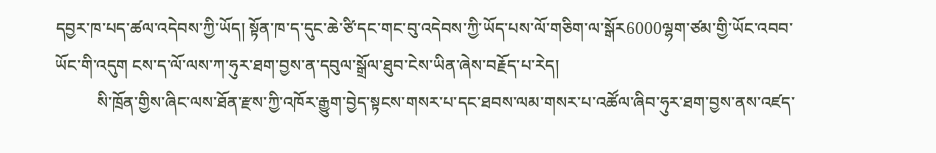དབྱར་ཁ་པད་ཚལ་འདེབས་ཀྱི་ཡོད། སྟོན་ཁ་ད་དུང་ཆེ་ཙི་དང་གང་བུ་འདེབས་ཀྱི་ཡོད་པས་ལོ་གཅིག་ལ་སྒོར6000ལྷག་ཙམ་གྱི་ཡོང་འབབ་ཡོང་གི་འདུག ངས་ད་ལོ་ལས་ཀ་ཧུར་ཐག་བྱས་ན་དབུལ་སྒྲོལ་ཐུབ་ངེས་ཡིན་ཞེས་བརྗོད་པ་རེད།
          སི་ཁྲོན་གྱིས་ཞིང་ལས་ཐོན་རྫས་ཀྱི་འཁོར་རྒྱུག་བྱེད་སྟངས་གསར་པ་དང་ཐབས་ལམ་གསར་པ་འཚོལ་ཞིབ་ཧུར་ཐག་བྱས་ནས་འཛད་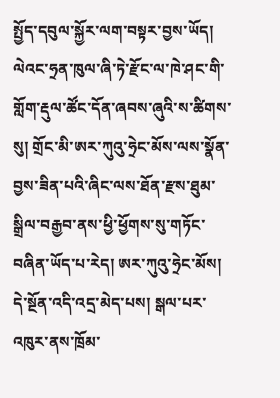སྤྱོད་དབུལ་སྐྱོར་ལག་བསྟར་བྱས་ཡོད། ལེའང་ཧྲན་ཁུལ་ཞི་ཏེ་རྫོང་ལ་ཁེ་ཤང་གི་གློག་རྡུལ་ཚོང་དོན་ཞབས་ཞུའི་ས་ཚིགས་སུ། གྲོང་མི་ཨར་ཀུའུ་ཧྲེང་མོས་ལས་སྣོན་བྱས་ཟིན་པའི་ཞིང་ལས་ཐོན་རྫས་ཐུམ་སྒྲིལ་བརྒྱབ་ནས་ཕྱི་ཕྱོགས་སུ་གཏོང་བཞིན་ཡོད་པ་རེད། ཨར་ཀུའུ་ཧྲེང་མོས། དེ་སྔོན་འདི་འདྲ་མེད་པས། སྒལ་པར་འཁུར་ནས་ཁྲོམ་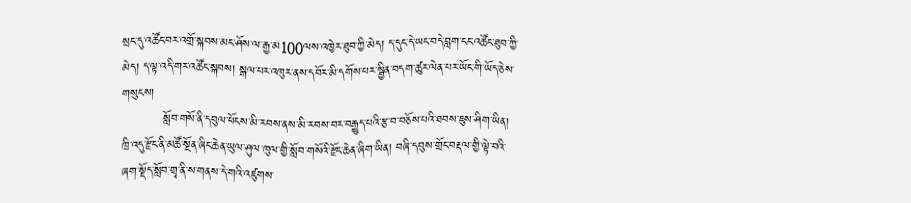སྲང་དུ་འཚོང་བར་འགྲོ་སྐབས་མང་ཤོས་ལ་རྒྱ་མ100ལས་འཁྱེར་ཐུབ་ཀྱི་མེད། ད་དུང་དེ་ཡང་བདེ་བླག་ངང་འཚོང་ཐུབ་ཀྱི་མེད། ད་ལྟ་འདི་གར་འཚོང་སྐབས། སྒལ་པར་འཁུར་ནས་དབོར་མི་དགོས་པར་སྦྱིན་བདག་ཚུར་ལེན་པར་ཡོང་གི་ཡོད་ཅེས་གསུངས།
          སློབ་གསོ་ནི་དབུལ་ཕོངས་མི་རབས་ནས་མི་རབས་བར་བརྒྱུད་པའི་རྩ་བ་བཅོས་པའི་ཐབས་ཇུས་ཤིག་ཡིན། ཁྲི་འདུ་རྫོང་ནི་མཚོ་སྔོན་ཞིང་ཆེན་ཡུལ་ཤུལ་ཁུལ་གྱི་སློབ་གསོའི་རྫོང་ཆེན་ཞིག་ཡིན། བཞི་དབུས་གྲོང་བརྡལ་གྱི་ལྟེ་བའི་ཞག་སྡོད་སློབ་གྲྭ་ནི་ས་གནས་དེ་གའི་འཛུགས་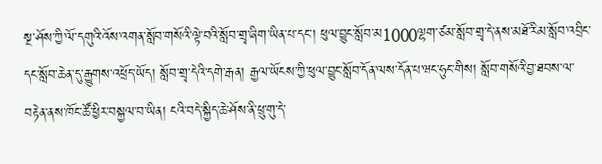སྔ་ཤོས་ཀྱི་ལོ་དགུའི་འོས་འགན་སློབ་གསོའི་ལྟེ་བའི་སློབ་གྲྭ་ཞིག་ཡིན་པ་དང་། ཕུལ་བྱུང་སློབ་མ1000ལྷག་ཙམ་སློབ་གྲྭ་དེ་ནས་མཐོ་རིམ་སློབ་འབྲིང་དང་སློབ་ཆེན་དུ་རྒྱུགས་འཕྲོད་ཡོད། སློབ་གྲྭ་དེའི་དགེ་རྒན། རྒྱལ་ཡོངས་ཀྱི་ཕུལ་བྱུང་སློབ་དོན་ལས་དོན་པ་ཝང་ཧུང་གིས། སློབ་གསོའི་བྱ་ཐབས་ལ་བརྟེན་ནས་ཁོང་ཚོ་ཕྱིར་བསྐྱལ་བ་ཡིན། ངའི་བདེ་སྐྱིད་ཆེ་ཤོས་ནི་ཕྲུ་གུ་དེ་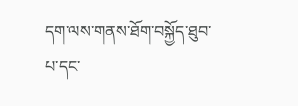དག་ལས་གནས་ཐོག་བསྐྱོད་ཐུབ་པ་དང་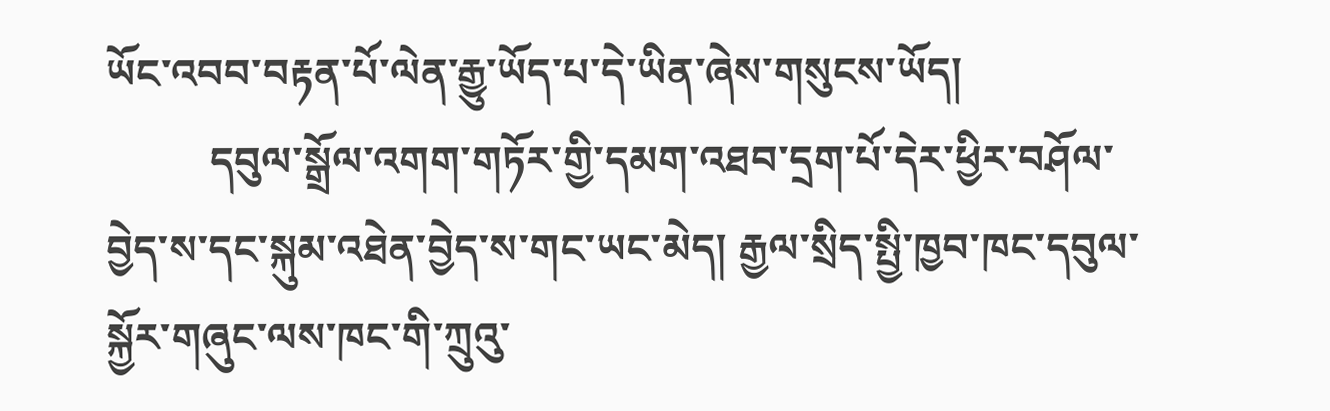ཡོང་འབབ་བརྟན་པོ་ལེན་རྒྱུ་ཡོད་པ་དེ་ཡིན་ཞེས་གསུངས་ཡོད།
          དབུལ་སྒྲོལ་འགག་གཏོར་གྱི་དམག་འཐབ་དྲག་པོ་དེར་ཕྱིར་བཤོལ་བྱེད་ས་དང་སྐུམ་འཐེན་བྱེད་ས་གང་ཡང་མེད། རྒྱལ་སྲིད་སྤྱི་ཁྱབ་ཁང་དབུལ་སྐྱོར་གཞུང་ལས་ཁང་གི་ཀྲུའུ་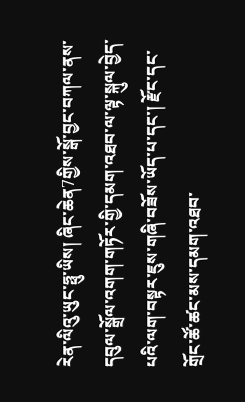རེན་ལིའུ་ཡུང་ཧྥུ་ཡིས། ཞིང་ཆེན7གྱིས་སྒོ་བྱང་བཀལ་ནས་དབུལ་སྒྲོལ་འགག་གཏོར་གྱི་དམག་འཐབ་ལ་ལྟ་སྐུལ་བྱེད་པའི་ལག་བསྟར་ཇུས་གཞི་བཟོས་ཡོད་པ་དང་། རྫོང་དང་གྲོང་ཚོ་ཚང་མས་དམག་འཐབ་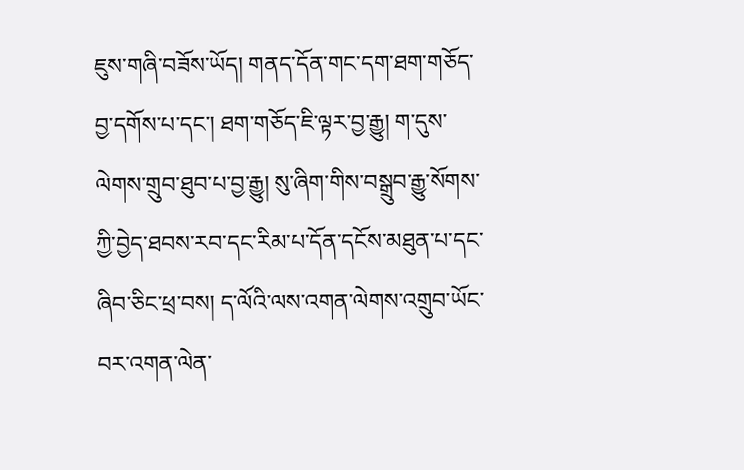ཇུས་གཞི་བཟོས་ཡོད། གནད་དོན་གང་དག་ཐག་གཅོད་བྱ་དགོས་པ་དང་། ཐག་གཅོད་ཇི་ལྟར་བྱ་རྒྱུ། ག་དུས་ལེགས་གྲུབ་ཐུབ་པ་བྱ་རྒྱུ། སུ་ཞིག་གིས་བསྒྲུབ་རྒྱུ་སོགས་ཀྱི་བྱེད་ཐབས་རབ་དང་རིམ་པ་དོན་དངོས་མཐུན་པ་དང་ཞིབ་ཅིང་ཕྲ་བས། ད་ལོའི་ལས་འགན་ལེགས་འགྲུབ་ཡོང་བར་འགན་ལེན་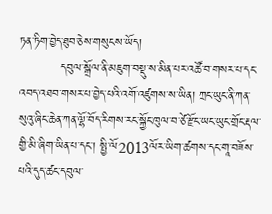ཏན་ཏིག་བྱེད་ཐུབ་ཅེས་གསུངས་ཡོད།
          དབུལ་སྒྲོལ་ནི་མཇུག་བསྡུ་ས་མིན་པར་འཚོ་བ་གསར་པ་དང་འབད་འཐབ་གསར་པ་བྱེད་པའི་འགོ་འཛུགས་ས་ཡིན། ཀྲང་ཡུང་ནི་ཀན་སུའུ་ཞིང་ཆེན་ཀན་ལྷོ་བོད་རིགས་རང་སྐྱོང་ཁུལ་བ་ཙེ་རྫོང་ཡང་ཡུང་གྲོང་རྡལ་གྱི་མི་ཞིག་ཡིན་པ་དང་། སྤྱི་ལོ2013ལོར་ཡིག་ཚགས་དང་གཱ་བཟོས་པའི་དུད་ཚང་དབུལ་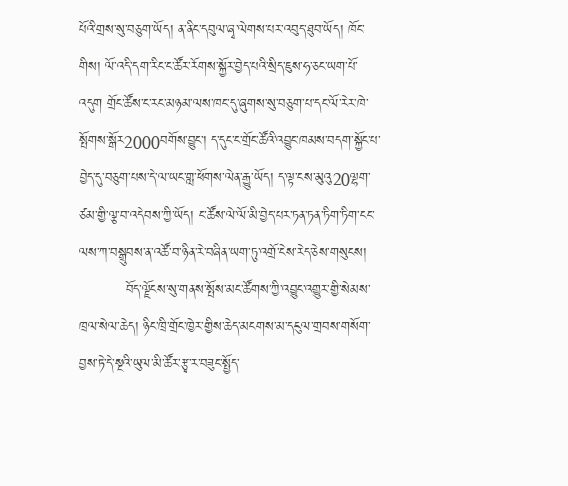པོའི་གྲས་སུ་བཅུག་ཡོད། ན་ནིང་དབུལ་ཞྭ་ལེགས་པར་འབུད་ཐུབ་ཡོད། ཁོང་གིས། ལོ་འདི་དག་རིང་ང་ཚོར་རོགས་སྐྱོར་བྱེད་པའི་སྲིད་ཇུས་ཧ་ཅང་ཡག་པོ་འདུག གྲོང་ཚོས་ང་རང་མཉམ་ལས་ཁང་དུ་ཞུགས་སུ་བཅུག་པ་དང་ལོ་རེར་ཁེ་སྤོགས་སྒོར2000བགོས་བྱུང་། ད་དུང་ང་གྲོང་ཚོའི་འབྱུང་ཁམས་བདག་སྐྱོང་པ་བྱེད་དུ་བཅུག་པས་དེ་ལ་ཡང་གླ་ཕོགས་ལེན་རྒྱུ་ཡོད། ད་ལྟ་ངས་མུའུ20ལྷག་ཙམ་གྱི་ལྕ་བ་འདེབས་ཀྱི་ཡོད། ང་ཚོས་ལེ་ལོ་མི་བྱེད་པར་ཏན་ཏན་ཏིག་ཏིག་ངང་ལས་ཀ་བསྒྲུབས་ན་འཚོ་བ་ཉིན་རེ་བཞིན་ཡག་ཏུ་འགྲོ་ངེས་རེད་ཅེས་གསུངས།
          བོད་ལྗོངས་སུ་གནས་སྤོས་མང་ཚོགས་ཀྱི་འབྱུང་འགྱུར་གྱི་སེམས་ཁྲལ་སེལ་ཆེད། ཉིང་ཁྲི་གྲོང་ཁྱེར་གྱིས་ཆེད་མངགས་མ་དངུལ་གྲབས་གསོག་བྱས་ཏེ་དེ་སྔའི་ཡུལ་མི་ཚོར་རྩྭ་ར་བཟུང་སྤྱོད་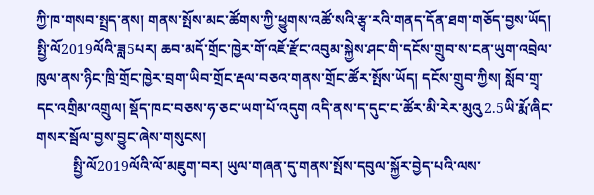ཀྱི་ཁ་གསབ་སྤྲད་ནས། གནས་སྤོས་མང་ཚོགས་ཀྱི་ཕྱུགས་འཚོ་སའི་རྩྭ་རའི་གནད་དོན་ཐག་གཅོད་བྱས་ཡོད། སྤྱི་ལོ2019ལོའི་ཟླ5པར། ཆབ་མདོ་གྲོང་ཁྱེར་གོ་འཇོ་རྫོང་འབུམ་སྐྱེས་ཤང་གི་དངོས་གྲུབ་ས་ངན་ཡུག་འབྲེལ་ཁུལ་ནས་ཉིང་ཁྲི་གྲོང་ཁྱེར་བྲག་ཡིབ་གྲོང་རྡལ་བཅའ་གནས་གྲོང་ཚོར་སྤོས་ཡོད། དངོས་གྲུབ་ཀྱིས། སློབ་གྲྭ་དང་འགྲིམ་འགྲུལ། སྡོད་ཁང་བཅས་ཧ་ཅང་ཡག་པོ་འདུག འདི་ནས་ད་དུང་ང་ཚོར་མི་རེར་མུའུ2.5ཡི་རྨོ་ཞིང་གསར་སྦོལ་བྱས་བྱུང་ཞེས་གསུངས།
          སྤྱི་ལོ2019ལོའི་ལོ་མཇུག་བར། ཡུལ་གཞན་དུ་གནས་སྤོས་དབུལ་སྐྱོར་བྱེད་པའི་ལས་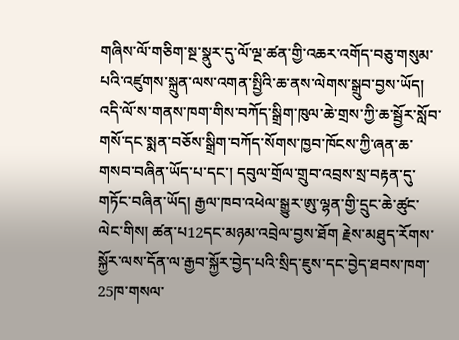གཞིས་ལོ་གཅིག་སྔ་སྣུར་དུ་ལོ་ལྔ་ཚན་གྱི་འཆར་འགོད་བཅུ་གསུམ་པའི་འཛུགས་སྐྲུན་ལས་འགན་སྤྱིའི་ཆ་ནས་ལེགས་སྒྲུབ་བྱས་ཡོད། འདི་ལོ་ས་གནས་ཁག་གིས་བཀོད་སྒྲིག་ཁུལ་ཆེ་གྲས་ཀྱི་ཆ་སྦྱོར་སློབ་གསོ་དང་སྨན་བཅོས་སྒྲིག་བཀོད་སོགས་ཁྱབ་ཁོངས་ཀྱི་ཞན་ཆ་གསབ་བཞིན་ཡོད་པ་དང་། དབུལ་གྲོལ་གྲུབ་འབྲས་སྲ་བརྟན་དུ་གཏོང་བཞིན་ཡོད། རྒྱལ་ཁབ་འཕེལ་སྒྱུར་ཨུ་ལྷན་གྱི་དྲུང་ཆེ་ཚུང་ལེང་གིས། ཚན་པ12དང་མཉམ་འབྲེལ་བྱས་ཐོག རྗེས་མཐུད་རོགས་སྐྱོར་ལས་དོན་ལ་རྒྱབ་སྐྱོར་བྱེད་པའི་སྲིད་ཇུས་དང་བྱེད་ཐབས་ཁག་25ཁ་གསལ་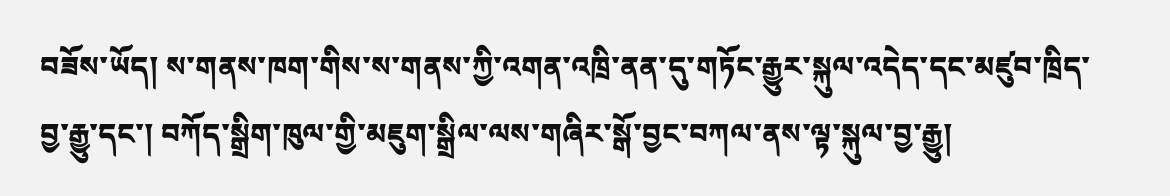བཟོས་ཡོད། ས་གནས་ཁག་གིས་ས་གནས་ཀྱི་འགན་འཁྲི་ནན་དུ་གཏོང་རྒྱུར་སྐུལ་འདེད་དང་མཛུབ་ཁྲིད་བྱ་རྒྱུ་དང་། བཀོད་སྒྲིག་ཁུལ་གྱི་མཇུག་སྒྲིལ་ལས་གཞིར་སྒོ་བྱང་བཀལ་ནས་ལྟ་སྐུལ་བྱ་རྒྱུ།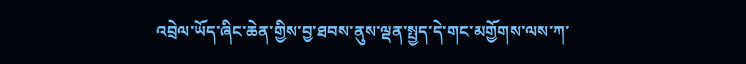འབྲེལ་ཡོད་ཞིང་ཆེན་གྱིས་བྱ་ཐབས་ནུས་ལྡན་སྤྱད་དེ་གང་མགྱོགས་ལས་ཀ་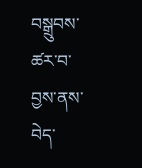བསྒྲུབས་ཚར་བ་བྱས་ནས་བེད་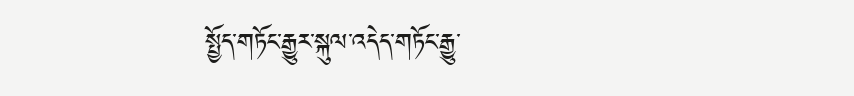སྤྱོད་གཏོང་རྒྱུར་སྐུལ་འདེད་གཏོང་རྒྱུ་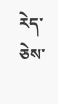རེད་ཅེས་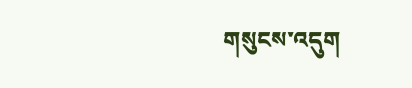གསུངས་འདུག